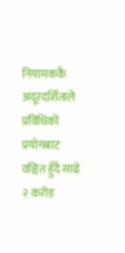नियामककै अदूरदर्शिताले प्रविधिको प्रयोगबाट वञ्चित हुँदै साढे २ करोड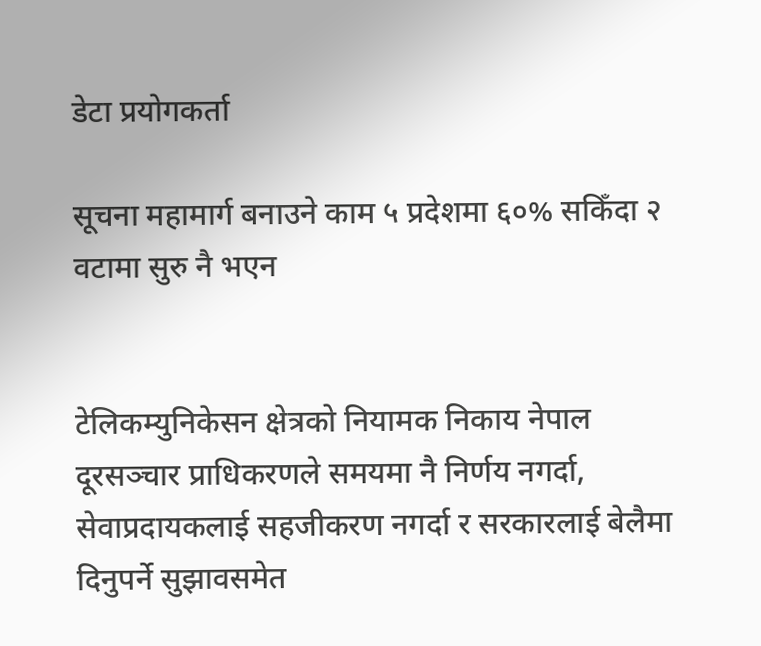डेटा प्रयोगकर्ता

सूचना महामार्ग बनाउने काम ५ प्रदेशमा ६०% सकिँदा २ वटामा सुरु नै भएन


टेलिकम्युनिकेसन क्षेत्रको नियामक निकाय नेपाल दूरसञ्चार प्राधिकरणले समयमा नै निर्णय नगर्दा, सेवाप्रदायकलाई सहजीकरण नगर्दा र सरकारलाई बेलैमा दिनुपर्ने सुझावसमेत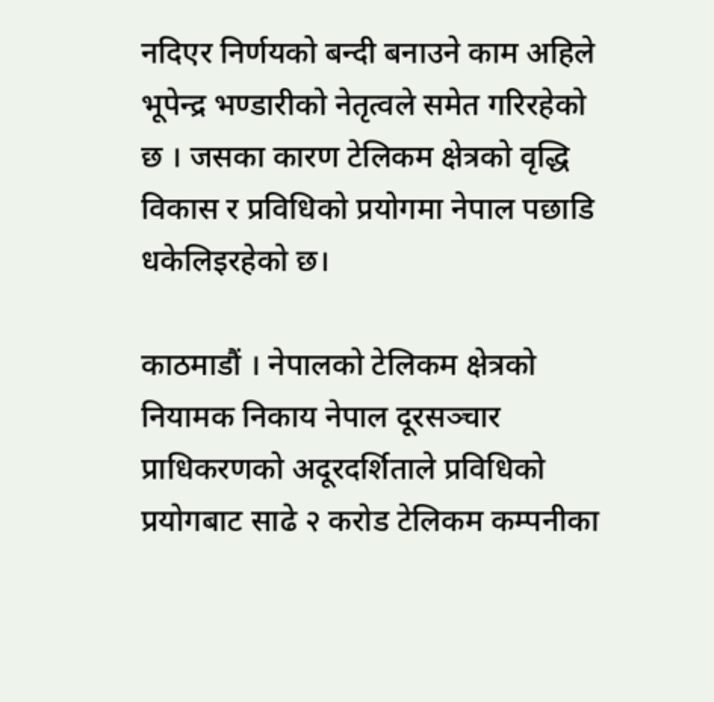नदिएर निर्णयको बन्दी बनाउने काम अहिले भूपेन्द्र भण्डारीको नेतृत्वले समेत गरिरहेको छ । जसका कारण टेलिकम क्षेत्रको वृद्धि विकास र प्रविधिको प्रयोगमा नेपाल पछाडि धकेलिइरहेको छ।

काठमाडौं । नेपालको टेलिकम क्षेत्रको नियामक निकाय नेपाल दूरसञ्चार प्राधिकरणको अदूरदर्शिताले प्रविधिको प्रयोगबाट साढे २ करोड टेलिकम कम्पनीका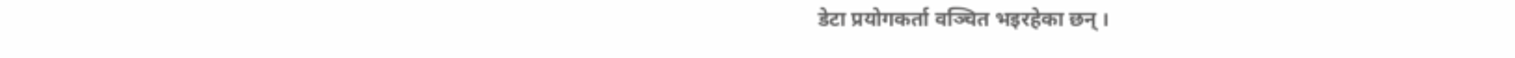डेटा प्रयोगकर्ता वञ्चित भइरहेका छन् ।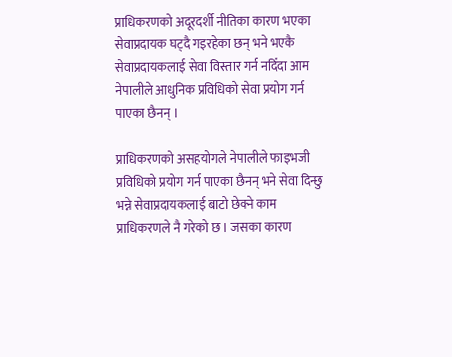प्राधिकरणको अदूरदर्शी नीतिका कारण भएका सेवाप्रदायक घट्दै गइरहेका छन् भने भएकै सेवाप्रदायकलाई सेवा विस्तार गर्न नदिँदा आम नेपालीले आधुनिक प्रविधिको सेवा प्रयोग गर्न पाएका छैनन् ।

प्राधिकरणको असहयोगले नेपालीले फाइभजी प्रविधिको प्रयोग गर्न पाएका छैनन् भने सेवा दिन्छु भन्ने सेवाप्रदायकलाई बाटो छेक्ने काम प्राधिकरणले नै गरेको छ । जसका कारण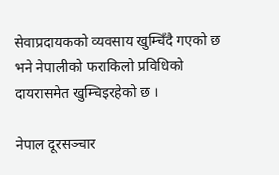सेवाप्रदायकको व्यवसाय खुम्चिँदै गएको छ भने नेपालीको फराकिलो प्रविधिको दायरासमेत खुम्चिइरहेको छ ।

नेपाल दूरसञ्चार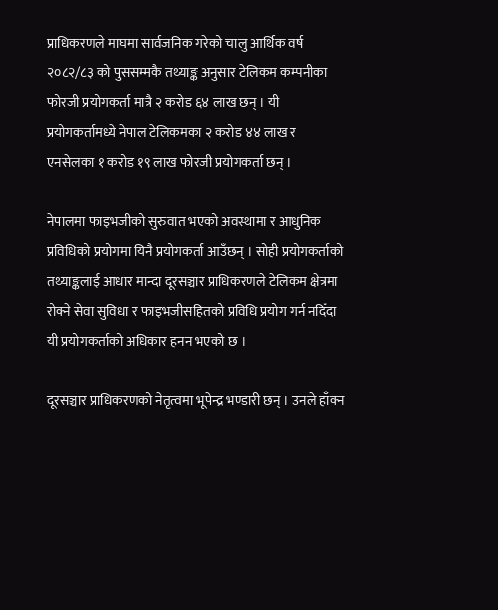प्राधिकरणले माघमा सार्वजनिक गरेको चालु आर्थिक वर्ष २०८२/८३ को पुससम्मकै तथ्याङ्क अनुसार टेलिकम कम्पनीका फोरजी प्रयोगकर्ता मात्रै २ करोड ६४ लाख छन् । यी प्रयोगकर्तामध्ये नेपाल टेलिकमका २ करोड ४४ लाख र एनसेलका १ करोड १९ लाख फोरजी प्रयोगकर्ता छन् ।

नेपालमा फाइभजीको सुरुवात भएको अवस्थामा र आधुनिक प्रविधिको प्रयोगमा यिनै प्रयोगकर्ता आउँछन् । सोही प्रयोगकर्ताको तथ्याङ्कलाई आधार मान्दा दूरसञ्चार प्राधिकरणले टेलिकम क्षेत्रमा रोक्ने सेवा सुविधा र फाइभजीसहितको प्रविधि प्रयोग गर्न नदिँदा यी प्रयोगकर्ताको अधिकार हनन भएको छ ।

दूरसञ्चार प्राधिकरणको नेतृत्वमा भूपेन्द्र भण्डारी छन् । उनले हाँक्न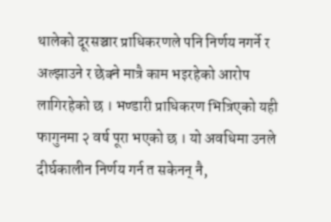थालेको दूरसञ्चार प्राधिकरणले पनि निर्णय नगर्ने र अल्झाउने र छेक्ने मात्रै काम भइरहेको आरोप लागिरहेको छ । भण्डारी प्राधिकरण भित्रिएको यही फागुनमा २ वर्ष पूरा भएको छ । यो अवधिमा उनले दीर्घकालीन निर्णय गर्न त सकेनन् नै,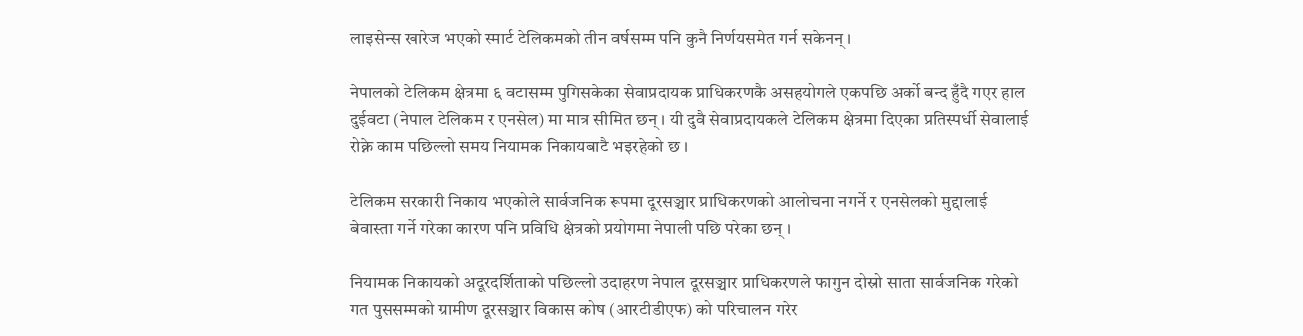लाइसेन्स खारेज भएको स्मार्ट टेलिकमको तीन वर्षसम्म पनि कुनै निर्णयसमेत गर्न सकेनन् ।

नेपालको टेलिकम क्षेत्रमा ६ वटासम्म पुगिसकेका सेवाप्रदायक प्राधिकरणकै असहयोगले एकपछि अर्को बन्द हुँदै गएर हाल दुईवटा (नेपाल टेलिकम र एनसेल) मा मात्र सीमित छन् । यी दुवै सेवाप्रदायकले टेलिकम क्षेत्रमा दिएका प्रतिस्पर्धी सेवालाई रोक्ने काम पछिल्लो समय नियामक निकायबाटै भइरहेको छ ।

टेलिकम सरकारी निकाय भएकोले सार्वजनिक रूपमा दूरसञ्चार प्राधिकरणको आलोचना नगर्ने र एनसेलको मुद्दालाई बेवास्ता गर्ने गरेका कारण पनि प्रविधि क्षेत्रको प्रयोगमा नेपाली पछि परेका छन् ।

नियामक निकायको अदूरदर्शिताको पछिल्लो उदाहरण नेपाल दूरसञ्चार प्राधिकरणले फागुन दोस्रो साता सार्वजनिक गरेको गत पुससम्मको ग्रामीण दूरसञ्चार विकास कोष (आरटीडीएफ) को परिचालन गरेर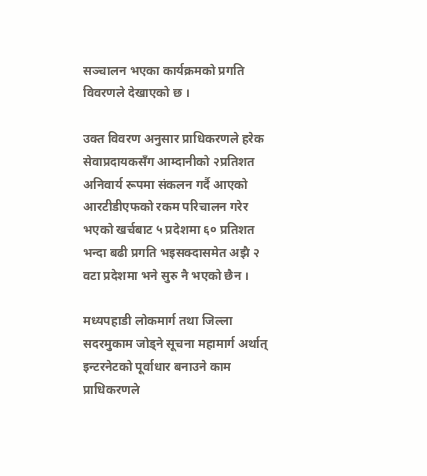सञ्चालन भएका कार्यक्रमको प्रगति विवरणले देखाएको छ ।

उक्त विवरण अनुसार प्राधिकरणले हरेक सेवाप्रदायकसँग आम्दानीको २प्रतिशत अनिवार्य रूपमा संकलन गर्दै आएको आरटीडीएफको रकम परिचालन गरेर भएको खर्चबाट ५ प्रदेशमा ६० प्रतिशत भन्दा बढी प्रगति भइसक्दासमेत अझै २ वटा प्रदेशमा भने सुरु नै भएको छैन ।

मध्यपहाडी लोकमार्ग तथा जिल्ला सदरमुकाम जोड्ने सूचना महामार्ग अर्थात् इन्टरनेटको पूर्वाधार बनाउने काम प्राधिकरणले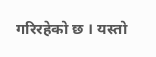गरिरहेको छ । यस्तो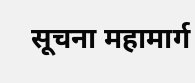सूचना महामार्ग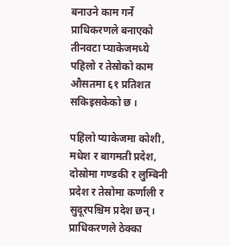बनाउने काम गर्ने प्राधिकरणले बनाएको तीनवटा प्याकेजमध्ये पहिलो र तेस्रोको काम औसतमा ६१ प्रतिशत सकिइसकेको छ ।

पहिलो प्याकेजमा कोशी, मधेश र बागमती प्रदेश, दोस्रोमा गण्डकी र लुम्बिनी प्रदेश र तेस्रोमा कर्णाली र सुदूरपश्चिम प्रदेश छन्। प्राधिकरणले ठेक्का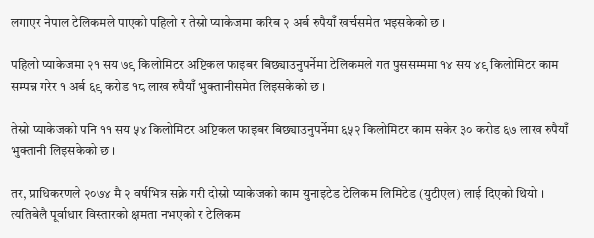लगाएर नेपाल टेलिकमले पाएको पहिलो र तेस्रो प्याकेजमा करिब २ अर्ब रुपैयाँ खर्चसमेत भइसकेको छ ।

पहिलो प्याकेजमा २१ सय ७९ किलोमिटर अप्टिकल फाइबर बिछ्याउनुपर्नेमा टेलिकमले गत पुससम्ममा १४ सय ४९ किलोमिटर काम सम्पन्न गरेर १ अर्ब ६९ करोड १८ लाख रुपैयाँ भुक्तानीसमेत लिइसकेको छ ।

तेस्रो प्याकेजको पनि ११ सय ५४ किलोमिटर अप्टिकल फाइबर बिछ्याउनुपर्नेमा ६५२ किलोमिटर काम सकेर ३० करोड ६७ लाख रुपैयाँ भुक्तानी लिइसकेको छ ।

तर, प्राधिकरणले २०७४ मै २ वर्षभित्र सक्ने गरी दोस्रो प्याकेजको काम युनाइटेड टेलिकम लिमिटेड (युटीएल) लाई दिएको थियो । त्यतिबेलै पूर्वाधार विस्तारको क्षमता नभएको र टेलिकम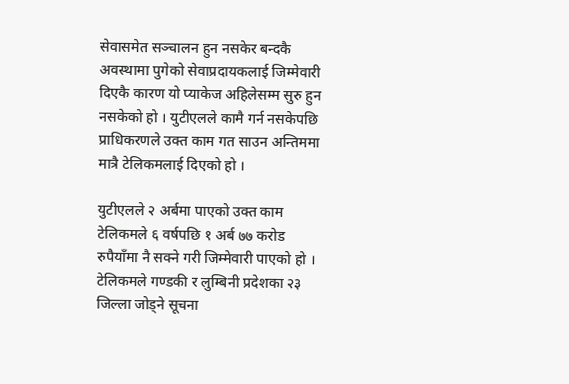सेवासमेत सञ्चालन हुन नसकेर बन्दकै अवस्थामा पुगेको सेवाप्रदायकलाई जिम्मेवारी दिएकै कारण यो प्याकेज अहिलेसम्म सुरु हुन नसकेको हो । युटीएलले कामै गर्न नसकेपछि प्राधिकरणले उक्त काम गत साउन अन्तिममा मात्रै टेलिकमलाई दिएको हो ।

युटीएलले २ अर्बमा पाएको उक्त काम टेलिकमले ६ वर्षपछि १ अर्ब ७७ करोड रुपैयाँमा नै सक्ने गरी जिम्मेवारी पाएको हो । टेलिकमले गण्डकी र लुम्बिनी प्रदेशका २३ जिल्ला जोड्ने सूचना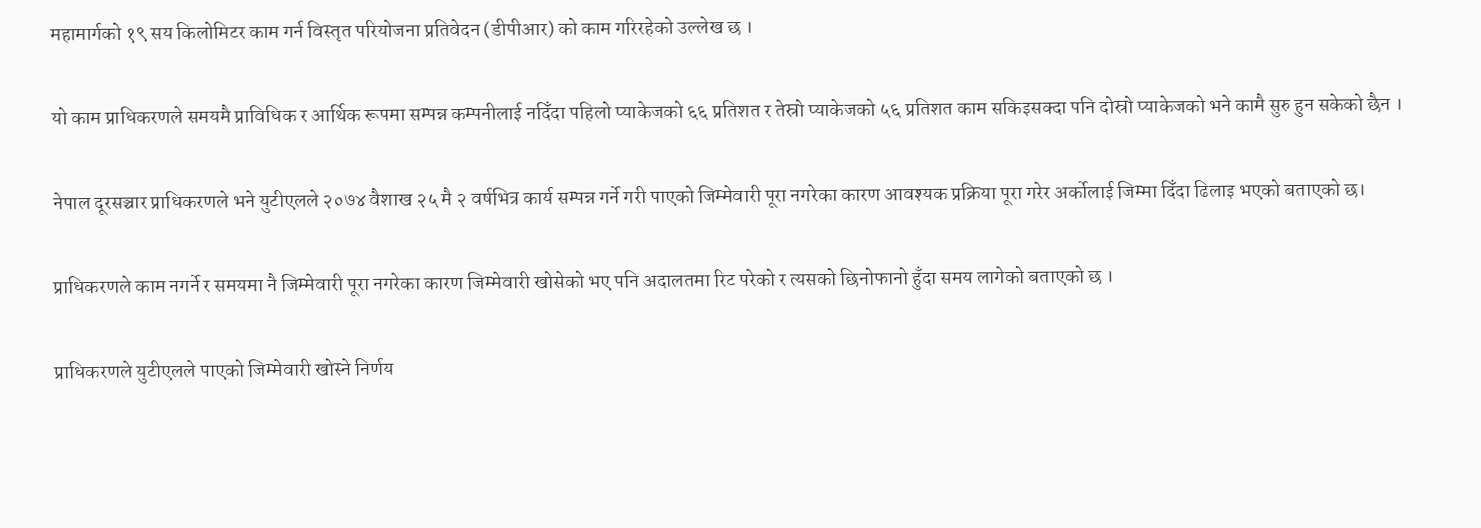महामार्गको १९ सय किलोमिटर काम गर्न विस्तृत परियोजना प्रतिवेदन (डीपीआर) को काम गरिरहेको उल्लेख छ ।

यो काम प्राधिकरणले समयमै प्राविधिक र आर्थिक रूपमा सम्पन्न कम्पनीलाई नदिँदा पहिलो प्याकेजको ६६ प्रतिशत र तेस्रो प्याकेजको ५६ प्रतिशत काम सकिइसक्दा पनि दोस्रो प्याकेजको भने कामै सुरु हुन सकेको छैन ।

नेपाल दूरसञ्चार प्राधिकरणले भने युटीएलले २०७४ वैशाख २५ मै २ वर्षभित्र कार्य सम्पन्न गर्ने गरी पाएको जिम्मेवारी पूरा नगरेका कारण आवश्यक प्रक्रिया पूरा गरेर अर्कोलाई जिम्मा दिँदा ढिलाइ भएको बताएको छ।

प्राधिकरणले काम नगर्ने र समयमा नै जिम्मेवारी पूरा नगरेका कारण जिम्मेवारी खोसेको भए पनि अदालतमा रिट परेको र त्यसको छिनोफानो हुँदा समय लागेको बताएको छ ।

प्राधिकरणले युटीएलले पाएको जिम्मेवारी खोस्ने निर्णय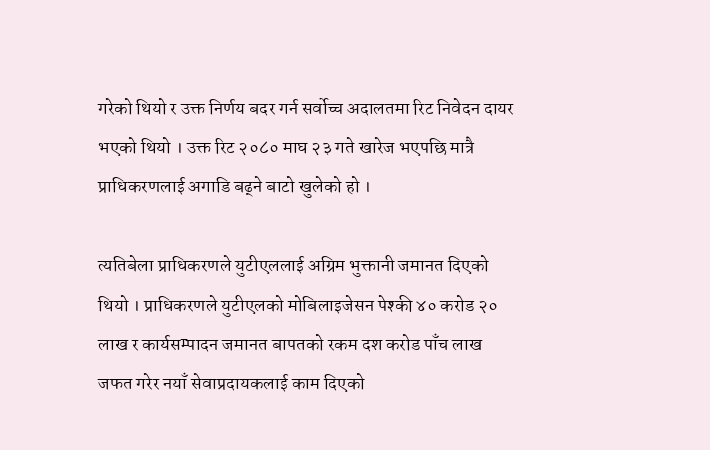गरेको थियो र उक्त निर्णय बदर गर्न सर्वोच्च अदालतमा रिट निवेदन दायर भएको थियो । उक्त रिट २०८० माघ २३ गते खारेज भएपछि मात्रै प्राधिकरणलाई अगाडि बढ्ने बाटो खुलेको हो ।

त्यतिबेला प्राधिकरणले युटीएललाई अग्रिम भुक्तानी जमानत दिएको थियो । प्राधिकरणले युटीएलको मोबिलाइजेसन पेश्की ४० करोड २० लाख र कार्यसम्पादन जमानत बापतको रकम दश करोड पाँच लाख जफत गरेर नयाँ सेवाप्रदायकलाई काम दिएको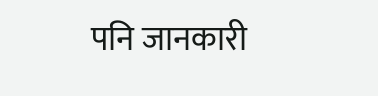पनि जानकारी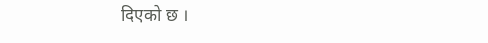दिएको छ ।